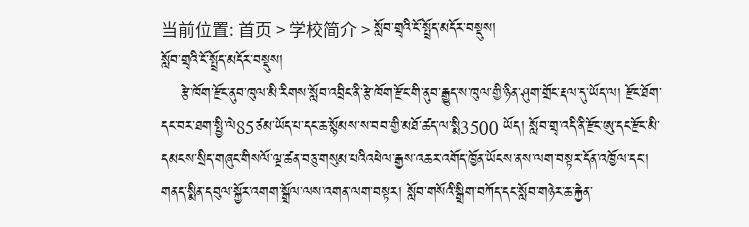当前位置: 首页 > 学校简介 > སློབ་གྲྭའི་ངོ་སྤྲོད་མདོར་བསྡུས།
སློབ་གྲྭའི་ངོ་སྤྲོད་མདོར་བསྡུས།
    རྩེ་ཁོག་རྫོང་ནུབ་ཁུལ་མི་རིགས་སློབ་འབྲིང་ནི་རྩེ་ཁོག་རྫོང་གི་ནུབ་རྒྱུད་ས་ཁུལ་གྱི་ཉིན་ཤུག་གྲོང་རྡལ་དུ་ཡོད་ལ། རྫོང་ཐོག་དང་བར་ཐག་སྤྱི་ལེ85ཙམ་ཡོད་པ་དང་ཆ་སྙོམས་ས་བབ་གྱི་མཐོ་ཚད་ལ་སྨི3500 ཡོད། སློབ་གྲྭ་འདི་ནི་རྫོང་ཨུ་དང་རྫོང་མི་དམངས་སྲིད་གཞུང་གིསལོ་ལྔ་ཚན་བཅུ་གསུམ་པའིའཕེལ་རྒྱས་འཆར་འགོད་ཁྱོན་ཡོངས་ནས་ལག་བསྟར་དོན་འཁྱོལ་དང་། གནད་སྨིན་དབུལ་སྐྱོར་འགག་སྒྲོལ་ལས་འགན་ལག་བསྟར། སློབ་གསོའི་སྒྲིག་བཀོད་དང་སློབ་གཉེར་ཆ་རྐྱེན་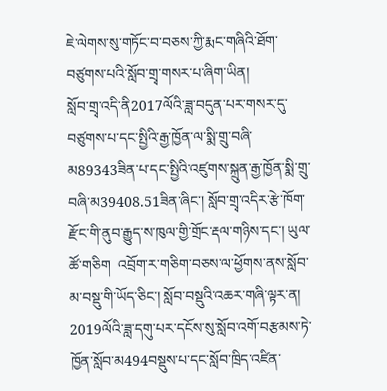ཇེ་ལེགས་སུ་གཏོང་བ་བཅས་ཀྱི་རྨང་གཞིའི་ཐོག་བཙུགས་པའི་སློབ་གྲྭ་གསར་པ་ཞིག་ཡིན།
སློབ་གྲྭ་འདི་ནི2017ལོའི་ཟླ་བདུན་པར་གསར་དུ་བཙུགས་པ་དང་སྤྱིའི་རྒྱ་ཁྱོན་ལ་སྨི་གྲུ་བཞི་མ89343ཟིན་པ་དང་སྤྱིའི་འཛུགས་སྐྲུན་རྒྱ་ཁྱོན་སྨི་གྲུ་བཞི་མ39408.51ཟིན་ཞིང་། སློབ་གྲྭ་འདིར་རྩེ་ཁོག་རྫོང་གི་ནུབ་རྒྱུད་ས་ཁུལ་གྱི་གྲོང་རྡལ་གཉིས་དང་། ཡུལ་ཚོ་གཅིག  འབྲོག་ར་གཅིག་བཅས་ལ་ཕྱོགས་ནས་སློབ་མ་བསྡུ་གི་ཡོད་ཅིང་། སློབ་བསྡུའི་འཆར་གཞི་ལྟར་ན། 2019ལོའི་ཟླ་དགུ་པར་དངོས་སུ་སློབ་འགོ་བརྩམས་ཏེ་ཁྱོན་སློབ་མ494བསྡུས་པ་དང་སློབ་ཁྲིད་འཛིན་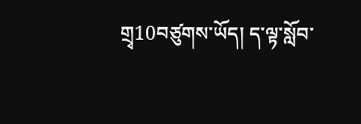གྲྭ10བཙུགས་ཡོད། ད་ལྟ་སློབ་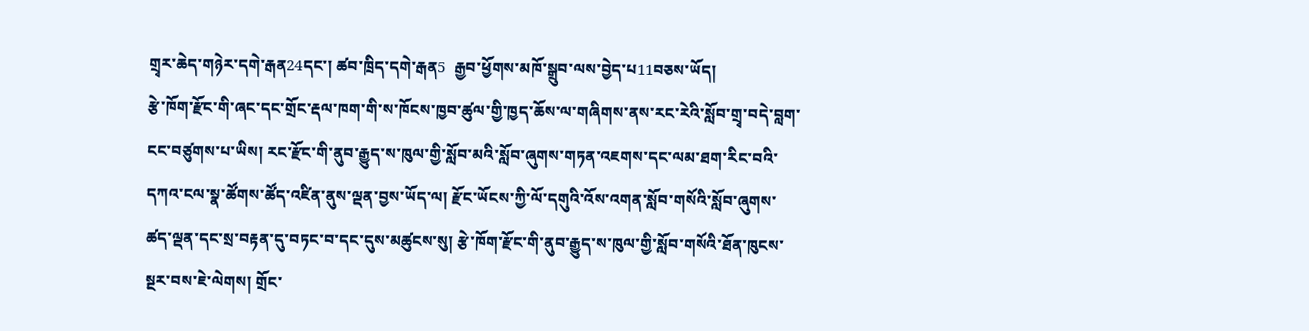གྲྭར་ཆེད་གཉེར་དགེ་རྒན24དང་། ཚབ་ཁྲིད་དགེ་རྒན5  རྒྱབ་ཕྱོགས་མཁོ་སྒྲུབ་ལས་བྱེད་པ11བཅས་ཡོད།
རྩེ་ཁོག་རྫོང་གི་ཞང་དང་གྲོང་རྡལ་ཁག་གི་ས་ཁོངས་ཁྱབ་ཚུལ་གྱི་ཁྱད་ཆོས་ལ་གཞིགས་ནས་རང་རེའི་སློབ་གྲྭ་བདེ་བླག་ངང་བཙུགས་པ་ཡིས། རང་རྫོང་གི་ནུབ་རྒྱུད་ས་ཁུལ་གྱི་སློབ་མའི་སློབ་ཞུགས་གཏན་འཇགས་དང་ལམ་ཐག་རིང་བའི་དཀའ་ངལ་སྣ་ཚོགས་ཚོད་འཛིན་ནུས་ལྡན་བྱས་ཡོད་ལ། རྫོང་ཡོངས་ཀྱི་ལོ་དགུའི་འོས་འགན་སློབ་གསོའི་སློབ་ཞུགས་ཚད་ལྡན་དང་སྲ་བརྟན་དུ་བཏང་བ་དང་དུས་མཚུངས་སུ། རྩེ་ཁོག་རྫོང་གི་ནུབ་རྒྱུད་ས་ཁུལ་གྱི་སློབ་གསོའི་ཐོན་ཁུངས་སྔར་བས་ཇེ་ལེགས། གྲོང་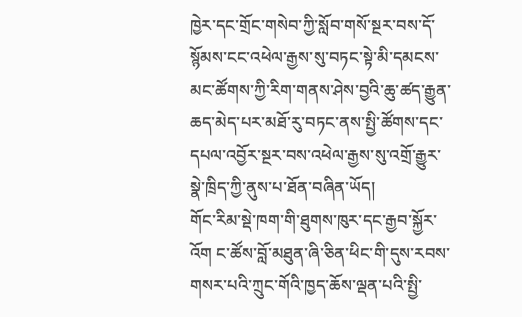ཁྱེར་དང་གྲོང་གསེབ་ཀྱི་སློབ་གསོ་སྔར་བས་དོ་སྙོམས་ངང་འཕེལ་རྒྱས་སུ་བཏང་སྟེ་མི་དམངས་མང་ཚོགས་ཀྱི་རིག་གནས་ཤེས་བྱའི་ཆུ་ཚད་རྒྱུན་ཆད་མེད་པར་མཐོ་རུ་བཏང་ནས་སྤྱི་ཚོགས་དང་དཔལ་འབྱོར་སྔར་བས་འཕེལ་རྒྱས་སུ་འགྲོ་རྒྱུར་སྣེ་ཁྲིད་ཀྱི་ནུས་པ་ཐོན་བཞིན་ཡོད།
གོང་རིམ་སྡེ་ཁག་གི་ཐུགས་ཁུར་དང་རྒྱབ་སྐྱོར་འོག ང་ཚོས་བློ་མཐུན་ཞི་ཅིན་ཕིང་གི་དུས་རབས་གསར་པའི་ཀྲུང་གོའི་ཁྱད་ཆོས་ལྡན་པའི་སྤྱི་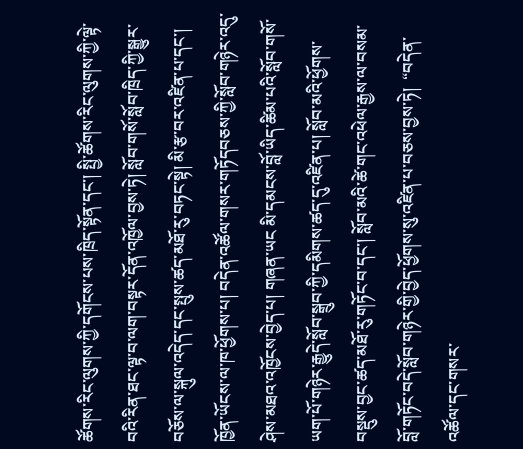ཚོགས་རིང་ལུགས་ཀྱི་དགོངས་པས་ཁྲིད་སྟོན་དང་། སྤྱི་ཚོགས་རིང་ལུགས་ཀྱི་ལྟེ་བའི་རིན་ཐང་ལྟ་བ་ལག་བསྟར་དོན་འཁྱོལ་བྱས་ཏེ། སློབ་གསོ་སློབ་ཁྲིད་ཀྱི་སྒྱུར་བཅོས་ལ་སྐུལ་འདེད་དང་སྤུས་ཚད་མཐོ་རུ་བཏང་སྟེ། མི་རྩ་བར་འཛིན་པ་དང་། ཁྱོན་ཡོངས་ལ་ཁ་ཕྱོགས་པ། བདེན་འཚོལ་གསར་གཏོདབཅས་ཀྱི་སློབ་གཉེར་འདུ་ཤེས་མཐའ་འཁྱོངས་བྱེད་པ། གཞན་ཡང མི་དམངས་བློ་ཡིད་ཚིམ་པའི་སློབ་གསོ་ཡག་པོ་གཉེར་རྒྱུདེ་སློབ་སྒྲུབ་ཀྱི་དམིགས་ཚད་དུ་འཛིན་པ། སློབ་མའི་ཕྱོགས་བསྡུས་བྱང་ཚད་མཐོ་རུ་གཏོང་བ་དང་། སློབ་མའི་ཚེ་གང་འཕེལ་རྒྱས་ལ་བསམ་བློ་གཏོང་བདེ་སློབ་གཉེར་གྱི་བྱེད་ཕྱོགས་སུ་འཛིན་པ་བཅས་བྱས་ཏེ།  “བདེན་འཚོལ་དང་གསར་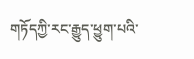གཏོདཀྱི་རང་རྒྱུད་ཕྱུག་པའི་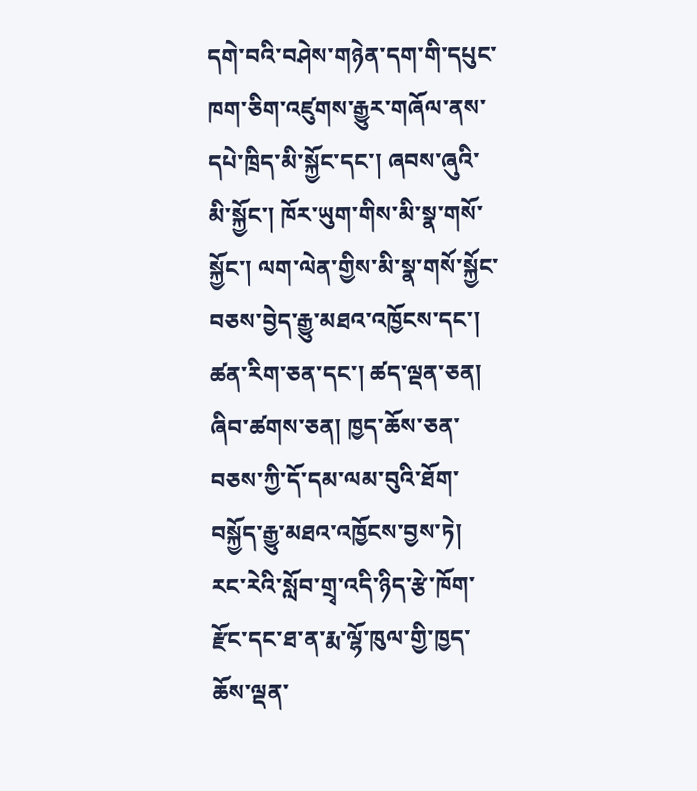དགེ་བའི་བཤེས་གཉེན་དག་གི་དཔུང་ཁག་ཅིག་འཛུགས་རྒྱུར་གཞོལ་ནས་དཔེ་ཁྲིད་མི་སྐྱོང་དང་། ཞབས་ཞུའི་མི་སྐྱོང་། ཁོར་ཡུག་གིས་མི་སྣ་གསོ་སྐྱོང་། ལག་ལེན་གྱིས་མི་སྣ་གསོ་སྐྱོང་བཅས་བྱེད་རྒྱུ་མཐའ་འཁྱོངས་དང་། ཚན་རིག་ཅན་དང་། ཚད་ལྡན་ཅན། ཞིབ་ཚགས་ཅན། ཁྱད་ཆོས་ཅན་བཅས་ཀྱི་དོ་དམ་ལམ་བུའི་ཐོག་བསྐྱོད་རྒྱུ་མཐའ་འཁྱོངས་བྱས་ཏེ། རང་རེའི་སློབ་གྲྭ་འདི་ཉིད་རྩེ་ཁོག་རྫོང་དང་ཐ་ན་རྨ་ལྷོ་ཁུལ་གྱི་ཁྱད་ཆོས་ལྡན་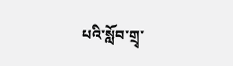པའི་སློབ་གྲྭ་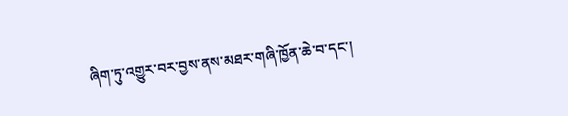ཞིག་ཏུ་འགྱུར་བར་བྱས་ནས་མཐར་གཞི་ཁྱོན་ཆེ་བ་དང་།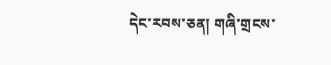དེང་རབས་ཅན། གཞི་གྲངས་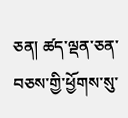ཅན། ཚད་ལྡན་ཅན་བཅས་གྱི་ཕྱོགས་སུ་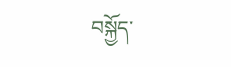བསྐྱོད་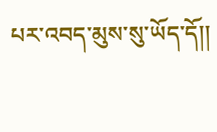པར་འབད་མུས་སུ་ཡོད་དོ།།